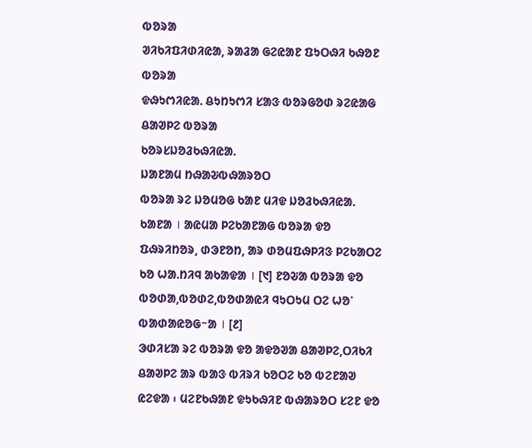ᱵᱚᱨᱟ
ᱣᱤᱠᱤᱯᱤᱰᱤᱭᱟ, ᱨᱟᱲᱟ ᱜᱮᱭᱟᱱ ᱯᱩᱛᱷᱤ ᱠᱷᱚᱱ
ᱵᱚᱨᱟ
ᱫᱷᱩᱬᱤᱭᱟ. ᱪᱩᱴᱩᱬᱤ ᱥᱟᱝ ᱵᱚᱨᱜᱚᱰ ᱨᱮᱭᱟᱜ ᱪᱟᱣᱞᱮ ᱵᱚᱨᱟ
ᱠᱚᱨᱥᱡᱚᱲᱠᱷᱤᱭᱟ.
ᱡᱟᱱᱟᱢ ᱴᱷᱟᱶᱵᱷᱟᱨᱚᱛ
ᱵᱚᱨᱟ ᱨᱮ ᱡᱚᱢᱚᱜ ᱠᱟᱱ ᱢᱤᱫ ᱡᱚᱲᱠᱷᱤᱭᱟ. ᱠᱟᱱᱟ । ᱟᱭᱢᱟ ᱞᱮᱠᱟᱱᱟᱜ ᱵᱚᱨᱟ ᱫᱚ ᱯᱷᱨᱤᱴᱚᱨ, ᱰᱳᱱᱚᱴ, ᱟᱨ ᱰᱚᱢᱯᱷᱞᱤᱝ ᱞᱮᱠᱟᱛᱮ ᱠᱚ ᱦᱟ.ᱴᱤᱧ ᱟᱠᱟᱫᱟ । [᱑] ᱱᱚᱶᱟ ᱵᱚᱨᱟ ᱫᱚ ᱵᱚᱰᱟ,ᱵᱚᱰᱮ,ᱵᱚᱰᱟᱭᱤ ᱧᱩᱛᱩᱢ ᱛᱮ ᱦᱚᱸ ᱵᱟᱰᱟᱭᱚᱜᱻᱟ । [᱒]
ᱳᱰᱤᱥᱟ ᱨᱮ ᱵᱚᱨᱟ ᱫᱚ ᱟᱫᱚᱣᱟ ᱪᱟᱣᱞᱮ,ᱛᱤᱠᱤ ᱪᱟᱣᱞᱮ ᱟᱨ ᱵᱟᱝ ᱵᱤᱨᱤ ᱠᱚᱛᱮ ᱠᱚ ᱵᱮᱱᱟᱣ ᱭᱮᱫᱟ ᱾ ᱢᱮᱱᱠᱷᱟᱱ ᱫᱩᱠᱷᱤᱱ ᱵᱷᱟᱨᱚᱛ ᱥᱮᱱ ᱫᱚ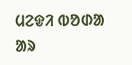ᱢᱮᱫᱤ ᱵᱚᱰᱟ ᱟᱨ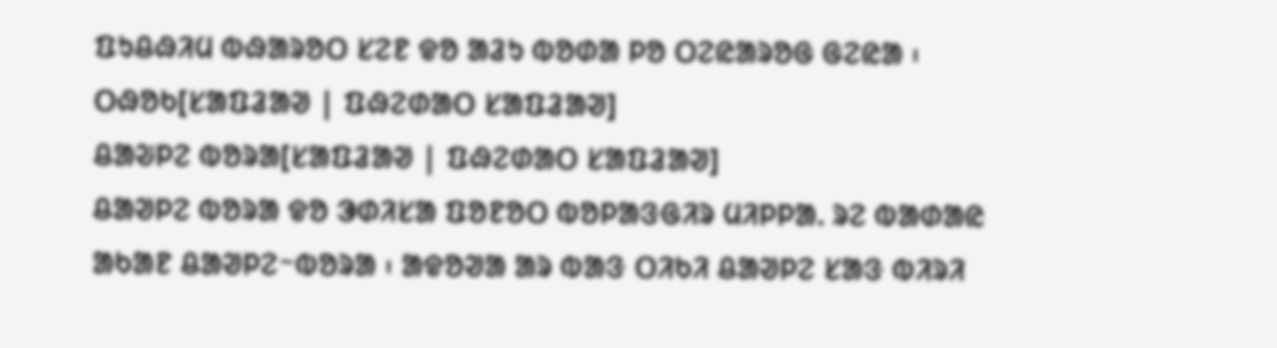ᱯᱩᱪᱷᱤᱢ ᱵᱷᱟᱨᱚᱛ ᱥᱮᱱ ᱫᱚ ᱟᱲᱩ ᱵᱚᱰᱟ ᱞᱚ ᱛᱮᱭᱟᱨᱚᱜ ᱜᱮᱭᱟ ᱾
ᱛᱷᱚᱠ[ᱥᱟᱯᱲᱟᱣ | ᱯᱷᱮᱰᱟᱛ ᱥᱟᱯᱲᱟᱣ]
ᱪᱟᱶᱞᱮ ᱵᱚᱨᱟ[ᱥᱟᱯᱲᱟᱣ | ᱯᱷᱮᱰᱟᱛ ᱥᱟᱯᱲᱟᱣ]
ᱪᱟᱣᱞᱮ ᱵᱚᱨᱟ ᱫᱚ ᱳᱰᱤᱥᱟ ᱯᱚᱱᱚᱛ ᱵᱚᱞᱟᱝᱜᱤᱨ ᱢᱤᱞᱞᱟ. ᱨᱮ ᱵᱟᱰᱟᱭ ᱟᱠᱟᱱ ᱪᱟᱣᱞᱮᱻᱵᱚᱨᱟ ᱾ ᱟᱫᱚᱣᱟ ᱟᱨ ᱵᱟᱝ ᱛᱤᱠᱤ ᱪᱟᱣᱞᱮ ᱥᱟᱝ ᱵᱤᱨᱤ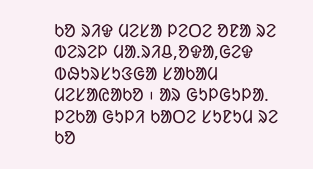ᱠᱚ ᱨᱤᱫ ᱢᱮᱥᱟ ᱞᱮᱛᱮ ᱚᱱᱟ ᱨᱮ ᱵᱮᱨᱮᱞ ᱢᱟ.ᱨᱤᱪ,ᱚᱫᱟ,ᱜᱮᱫ ᱵᱷᱩᱨᱥᱩᱝᱜᱟ ᱥᱟᱠᱟᱢ ᱢᱮᱥᱟᱭᱟᱠᱚ ᱾ ᱟᱨ ᱜᱩᱞᱜᱩᱞᱟ. ᱞᱮᱠᱟ ᱜᱩᱞᱤ ᱠᱟᱛᱮ ᱥᱩᱱᱩᱢ ᱨᱮ ᱠᱚ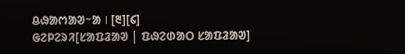ᱪᱷᱟᱬᱟᱣᱻᱟ । [᱓][᱔]
ᱜᱮᱞᱮᱨᱤ[ᱥᱟᱯᱲᱟᱣ | ᱯᱷᱮᱰᱟᱛ ᱥᱟᱯᱲᱟᱣ]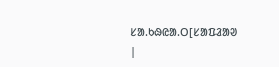ᱥᱟ.ᱠᱷᱭᱟ.ᱛ[ᱥᱟᱯᱲᱟᱣ |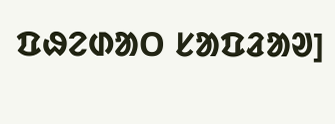ᱯᱷᱮᱰᱟᱛ ᱥᱟᱯᱲᱟᱣ]